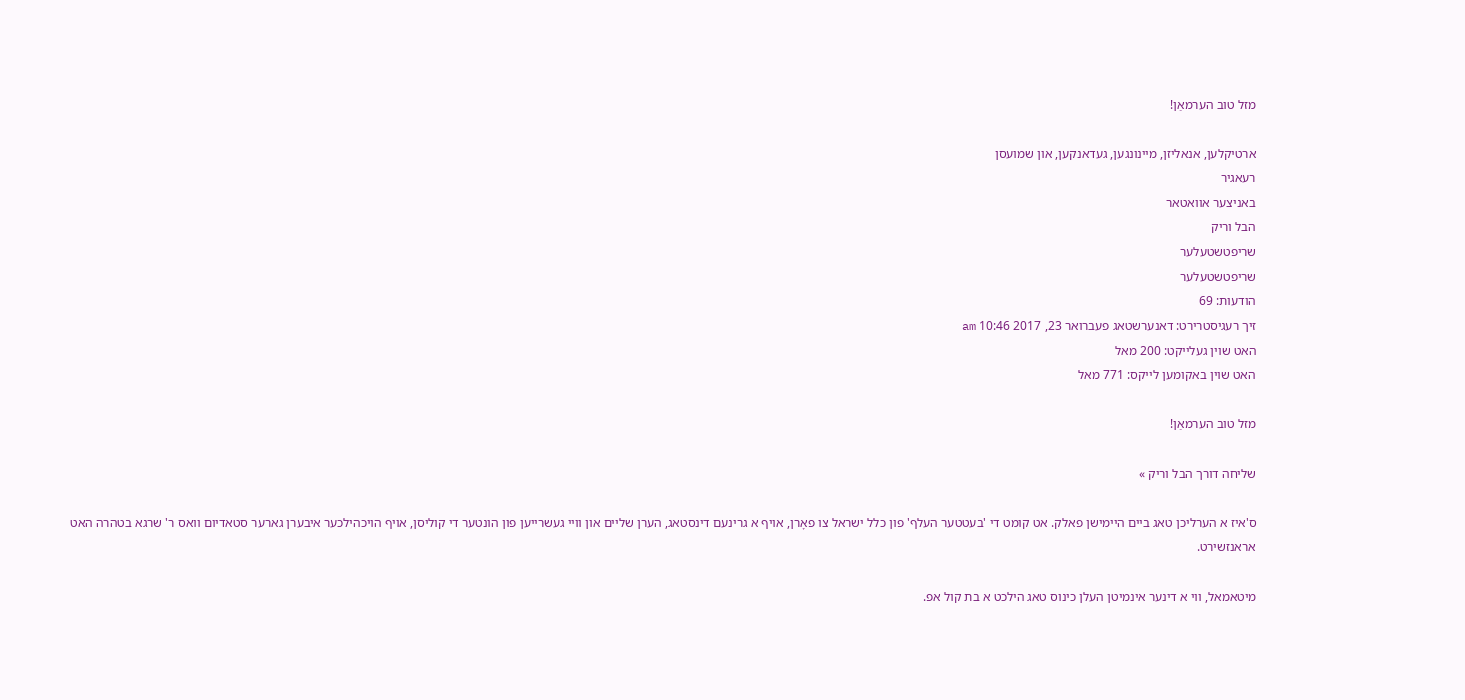מזל טוב הערמאַן!

ארטיקלען, אנאליזן, מיינונגען, געדאנקען, און שמועסן
רעאגיר
באניצער אוואטאר
הבל וריק
שריפטשטעלער
שריפטשטעלער
הודעות: 69
זיך רעגיסטרירט: דאנערשטאג פעברואר 23, 2017 10:46 am
האט שוין געלייקט: 200 מאל
האט שוין באקומען לייקס: 771 מאל

מזל טוב הערמאַן!

שליחה דורך הבל וריק »

ס'איז א הערליכן טאג ביים היימישן פאלק. אט קומט די 'בעטטער העלף' פון כלל ישראל צו פאָרן, אויף א גרינעם דינסטאג, הערן שליים און וויי געשרייען פון הונטער די קוליסן, אויף הויכהילכער איבערן גארער סטאדיום וואס ר' שרגא בטהרה האט אראנזשירט.

מיטאמאל, ווי א דינער אינמיטן העלן כינוס טאג הילכט א בת קול אפ.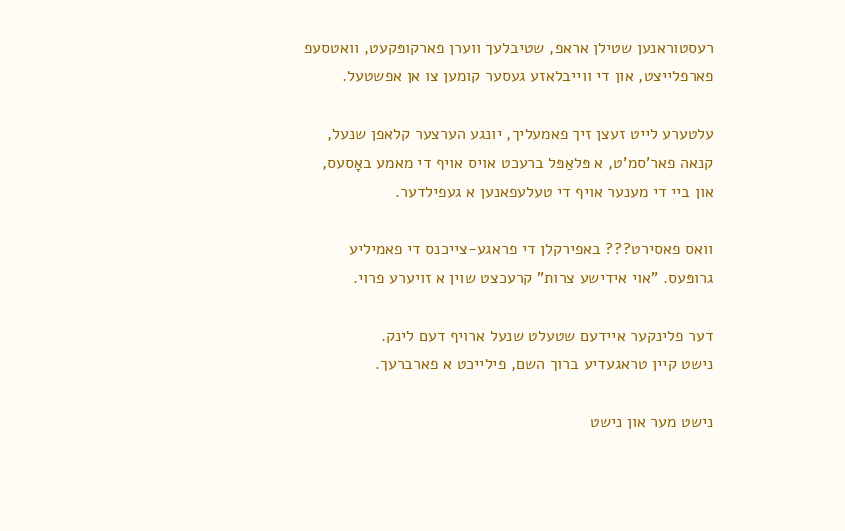רעסטוראנען שטילן אראפ, שטיבלעך ווערן פארקופּקעט, וואטסעפ פארפלייצט, און די ווייבלאזע געסער קומען צו אן אפשטעל.

עלטערע לייט זעצן זיך פאמעליך, יונגע הערצער קלאפן שנעל, קנאה פאר'סמ'ט, א פּלאַפּל ברעכט אויס אויף די מאמע באָסעס, און ביי די מענער אויף די טעלעפאנען א געפילדער.

וואס פאסירט??? באפירקלן די פראגע-צייכנס די פאמיליע גרופּעס. "אוי אידישע צרות" קרעכצט שוין א זויערע פרוי.

דער פלינקער איידעם שטעלט שנעל ארויף דעם לינק.
נישט קיין טראגעדיע ברוך השם, פילייכט א פארברעך.

נישט מער און נישט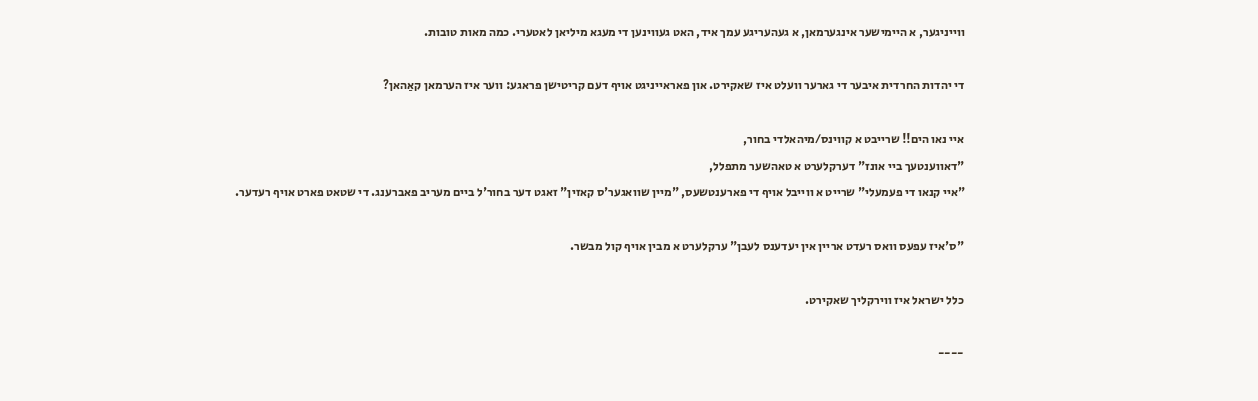ווייניגער, א היימישער אינגערמאן, א געהעריגע עמך איד, האט געווינען די מעגא מיליאן לאטערי. כמה מאות טובות.

די יהדות החרדית איבער די גארער וועלט איז שאקירט. און פאראייניגט אויף דעם קריטישן פראגע: ווער איז הערמאן קאַהאן?

איי נאו הים!! שרייבט א קווינס/מיהאלדי בחור,
"דאווענטעך ביי אונז" דערקלערט א טאהשער מתפלל,
"איי קנאו די פעמעלי" שרייט א ווייבל אויף די פארענטשעס, "מיין שוואגער'ס קאזין" זאגט דער בחור'ל ביים מעריב פאברענג. די שטאט פארט אויף רעדער.

"ס'איז עפעס וואס רעדט אריין אין יעדענס לעבן" ערקלערט א מבין אויף קול מבשר.

כלל ישראל איז ווירקליך שאקירט.

----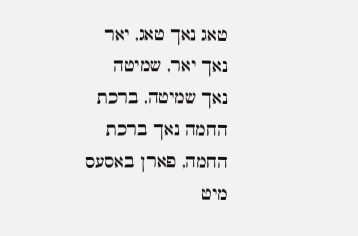טאג נאך טאג, יאר נאך יאר, שמיטה נאך שמיטה, ברכת החמה נאך ברכת החמה, פארן באסעס מיט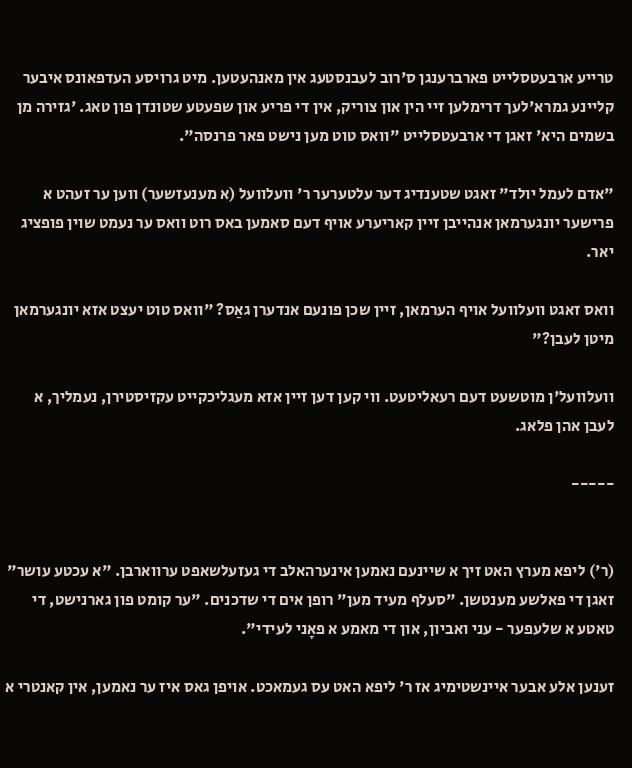טרייע ארבעטסלייט פארברענגן ס'רוב לעבנסטעג אין מאנהעטען. מיט גרויסע העדפאונס איבער קליינע גמרא'לעך דרימלען זיי הין און צוריק, אין די פריע און שפעטע שטונדן פון טאג. 'גזירה מן בשמים היא' זאגן די ארבעטסלייט "וואס טוט מען נישט פאר פרנסה".

"אדם לעמל יולד" זאגט שטענדיג דער עלטערער ר' וועלוועל (א מענעזשער) ווען ער זעהט א פרישער יונגערמאן אנהייבן זיין קאריערע אויף דעם סאמען באס רוט וואס ער נעמט שוין פופציג יאר.

וואס זאגט וועלוועל אויף הערמאן, זיין שכן פונעם אנדערן גאַס? "וואס טוט יעצט אזא יונגערמאן מיטן לעבן?"

וועלוועל'ן מוטשעט דעם רעאליטעט. ווי קען דען זיין אזא מעגליכקייט עקזיסטירן, נעמליך, א לעבן אהן פלאג.

-----


(ר') ליפא מערץ האט זיך א שיינעם נאמען אינערהאלב די געזעלשאפט ערווארבן. "א עכטע עושר" זאגן די פאלשע מענטשן. "סעלף מעיד מען" רופן אים די שדכנים. "ער קומט פון גארנישט, די טאטע א שלעפער - עני ואביון, און די מאמע א פאָני לעידי".

זענען אלע אבער איינשטימיג אז ר' ליפא האט עס געמאכט. אויפן גאס איז ער נאמען, אין קאנטרי א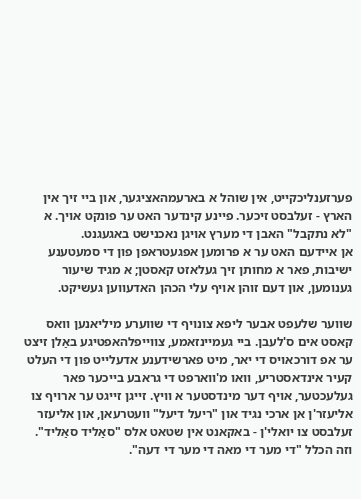פערזענליכקייט, אין שוהל א בארעמהאציגער, און ביי זיך אין הארץ - זעלבסט זיכער. פיינע קינדער האט ער פונקט אויך. א "לא נתקבל" האבן די מערץ אויגן נאכנישט באגעגנט.
אן איידעם האט ער א פרומען אפגעטראפן פון די סמעטענע ישיבות, פאר א מחותן זיך געלאזט קאסטן; א מגיד שיעור גענומען, און דעם זוהן אויף עלי הכהן האדעווען געשיקט.

שווער שלעפט אבער ליפא צונויף די שווערע מיליאנען וואס קאסט אים ס'לעבן. ביי געמיינזאמע, צווייפלהאפטיגע באַלן זיצט ער אפ דורכאויס די יאר, מיט פארשידענע אדעלייט פון די העלט קעיר אינדאסטריע, וואו מ'ווארפט די גראבע בייכער פאר געלעכטער, אויף דער מינדסטער א וויץ. זייגן זייגט ער ארויף צו אליעזר'ן אן ארכי נגיד און "ריעל דיעל" וועטרעאן, און אליעזר זעלבסט צו יואלי'ן - באקאנט אין שטאט אלס "סאַליד סאַליד". וזה הכלל "די מער די מאה די מער די דעה".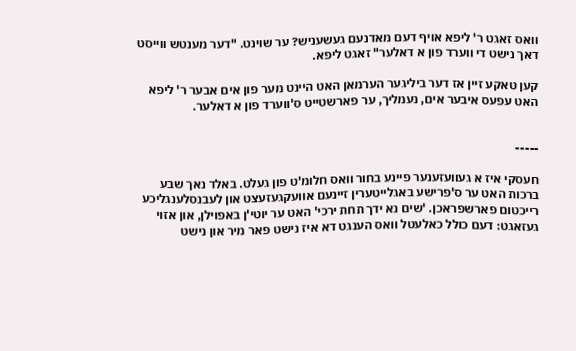וואס זאגט ר' ליפא אויף דעם מאדנעם געשעניש? ער שוינט. "דער מענטש ווייסט דאך נישט די ווערד פון א דאלער" זאגט ליפא.

קען טאקע זיין אז דער ביליגער הערמאן האט היינט מער פון אים אבער ר' ליפא האט עפעס איבער אים, נעמליך, ער פארשטייט ס'ווערד פון א דאלער.


-----

חעסקי איז א געוועזענער פיינע בחור וואס חלומ'ט פון געלט. באלד נאך שבע ברכות האט ער ס'פרישע באגלייטערין זיינעם אוועקגעזעצט און לעבנסלענגליכע רייכטום פארשפראכן. 'שים נא ידך תחת ירכי' האט ער יוטי'ן באפוילן, און אזוי געזאגט: דעם כולל כאלעטל וואס הענגט דא איז נישט פאר מיר און נישט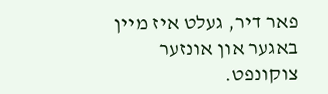פאר דיר, געלט איז מיין באגער און אונזער צוקונפט.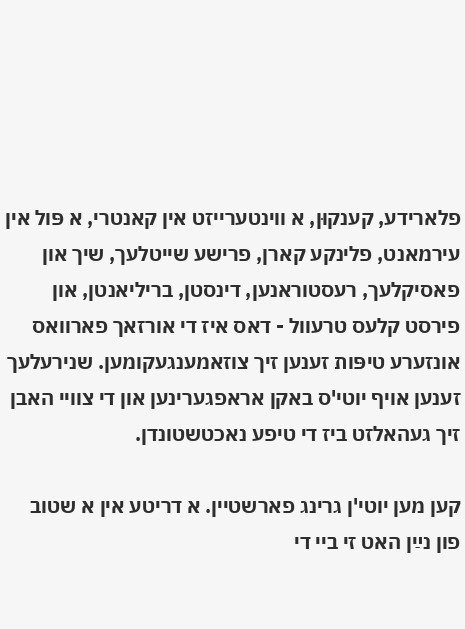פלארידע, קענקוּן, א ווינטערייזט אין קאנטרי, א פּול אין עירמאנט, פלינקע קארן, פרישע שייטלעך, שיך און פאסיקלעך, רעסטוראנען, דינסטן, בריליאנטן, און פירסט קלעס טרעוול - דאס איז די אורזאך פארוואס אונזערע טיפּות זענען זיך צוזאמענגעקומען. שנירעלעך זענען אויף יוטי'ס באקן אראפגערינען און די צוויי האבן זיך געהאלזט ביז די טיפע נאכטשטונדן.

קען מען יוטי'ן גרינג פארשטיין. א דריטע אין א שטוב פון נײַן האט זי ביי די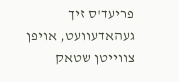פריעד'ס זיך געהאדעוועט, אויפן צווייטן שטאק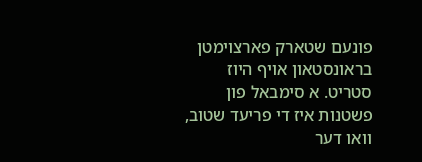פונעם שטארק פארצוימטן בראונסטאון אויף היוז סטריט. א סימבאל פון פשטנות איז די פריעד שטוב, וואו דער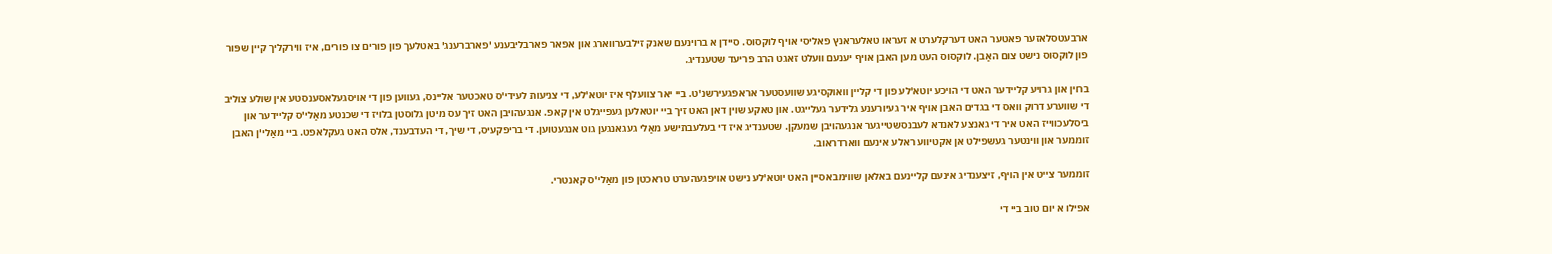ארבעטסלאזער פאטער האט דערקלערט א זעראו טאלעראנץ פאליסי אויף לוקסוס. סיידן א ברוינעם שאנק זילבערווארג און אפאר פארבליבענע 'פארברענג' באטלעך פון פורים צו פורים, איז ווירקליך קיין שפּור פון לוקסוס נישט צום האַבן. לוקסוס העט מען האבן אויף יענעם וועלט זאגט הרב פריעד שטענדיג.

ברוין און גרויע קליידער האט די הויכע יוטא'לע פון די קליין וואוקסיגע שוועסטער אראפגעירשנ'ט. ביי יאר צוועלף איז יוטא'לע, די צניעות לעידי'ס טאכטער אליינס, געווען פון די אויסגעלאסענסטע אין שולע צוליב די שווערע דרוק וואס די בגדים האבן אויף איר געיורענע גלידער געלייגט. און טאקע שוין דאן האט זיך ביי יוטאלען געפייגלט אין קאפ. אנגעהויבן האט זיך עס מיטן גלוסטן בלויז די שכנטע מאַלי'ס קליידער און ביסלעכווייז האט איר די גאנצע לאנדא לעבנסשטייגער אנגעהויבן שמעקן. שטענדיג איז די בעלעבתישע מאַלי געגאנגען גוט אנגעטוען. די בריפקעיס, די שיך, די העדבענד, אלס האט געקלאפט. ביי מאַלי'ן האבן זוממער און ווינטער געשפילט אן אקטיווע ראלע אינעם ווארדראוב.

זוממער צייט אין הויף, זיצענדיג אינעם קליינעם באלאן שווימבאסיין האט יוטא'לע נישט אויפגעהערט טראכטן פון מאַלי'ס קאנטרי.

אפילו א יום טוב ביי די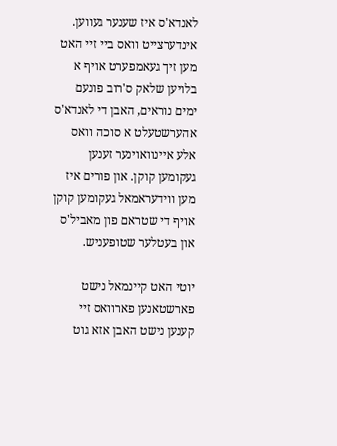לאנדא'ס איז שענער געווען. אינדערצייט וואס ביי זיי האט מען זיך געאמפערט אויף א בלויען שלאק ס'רוב פונעם ימים נוראים, האבן די לאנדא'ס אהערשטעלט א סוכה וואס אלע איינוואוינער זענען געקומען קוקן. און פורים איז מען ווידעראמאל געקומען קוקן אויף די שטראם פון מאביל'ס און בעטלער שטופעניש.

יוטי האט קיינמאל נישט פארשטאנען פארוואס זיי קענען נישט האבן אזא גוט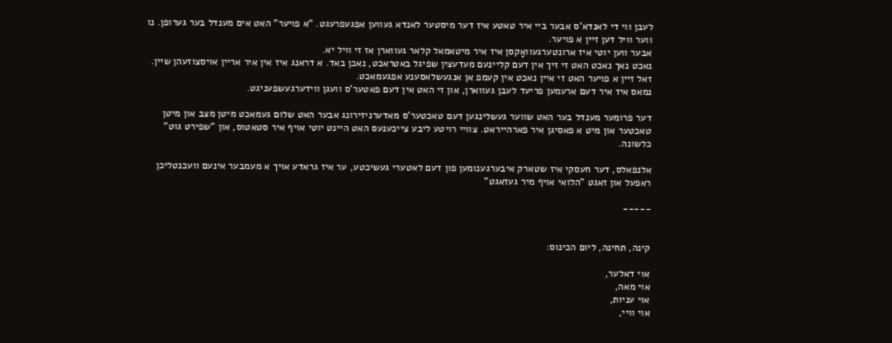לעבן ווי די לאנדא'ס אבער ביי איר טאטע איז דער מיסטער לאנדא געווען אפגעפרעגט. "א פויער" האט אים מענדל בער גערופן. נו ווער וויל דען זיין א פויער.
אבער ווען יוטי איז ארונטערגעוואָקסן איז איר מיטאמאל קלאר געווארן אז זי וויל יא.
נאכט נאך נאכט האט זי זיך אין דעם קליינעם מעדעצין שפיגל באטראכט, נאכן באד. א דראנג איז אין איר אריין אויסצוזעהן שיין.
זאל זיין א פויער האט זי איין נאכט אין קעמפ אן אנגעשלאסענע אפגעמאכט.
נמאס איז איר דעם ארעמען פריעד לעבן געווארן, און זי האט אין דעם פאטער'ס וועגן ווידערגעשפעניגט.

דער פרומער מענדל בער האט שווער געשלינגען דעם טאכטער'ס מאדערניזירונג אבער האט שלום געמאכט מיטן מצב און מיטן טאכטער און מיט א פאסיגן איר פארהייראט. צוויי רויטע ליבע צייכענעס האט היינט יוטי אויף איר סטאטוס, און "שפירט גוט" כלשונה.

אלנפאלס, דער חעסקי איז שטארק איבערגענומען פון דעם לאטערי געשיכטע, ער איז גראדע אויך א מעמבער אינעם וועכנטליכן ראפעל און זאגט "הלואי אויף מיר געזאגט"

-----


קינה, תחינה, ליום הכינוס:

אוי דאלער,
אוי מאה,
אוי עניות,
אוי וויי,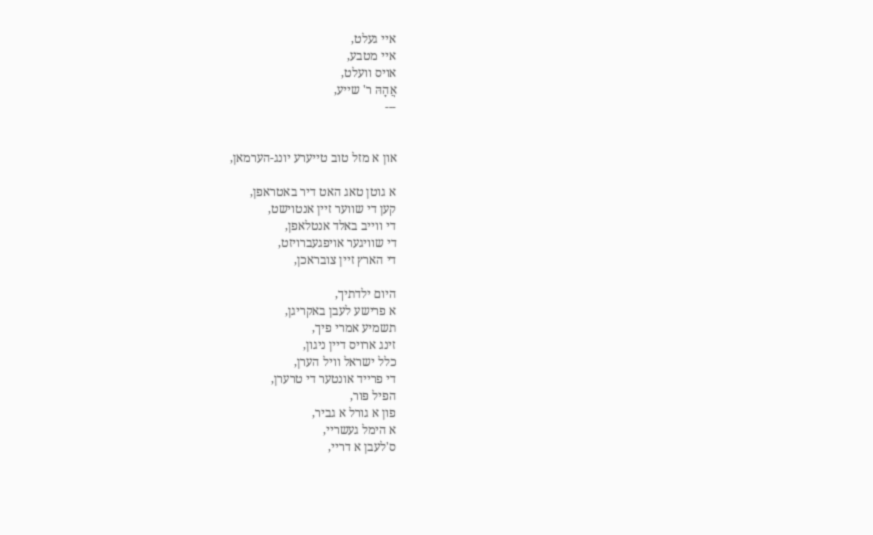איי געלט,
איי מטבע,
אויס וועלט,
אֲהָהּ ר' שייע,
---


און א מזל טוב טייערע יונג-הערמאן,

א גוטן טאג האט דיר באטראפן,
קען די שווער זיין אנטוישט,
די ווייב באלד אנטלאפן,
די שוויגער אויפגעברויזט,
די הארץ זיין צובראכן,

היום ילדתיך,
א פרישע לעבן באקריגן,
תשמיע אמרי פיך,
זינג ארויס דיין ניגון,
כלל ישראל וויל הערן,
די פרייד אונטער די טרערן,
הפיל פּור,
פון א גורל א גביר,
א הימל געשריי,
ס'לעבן א דריי,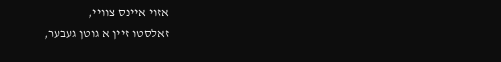אזוי איינס צוויי,
זאלסטו זיין א גוטן געבער,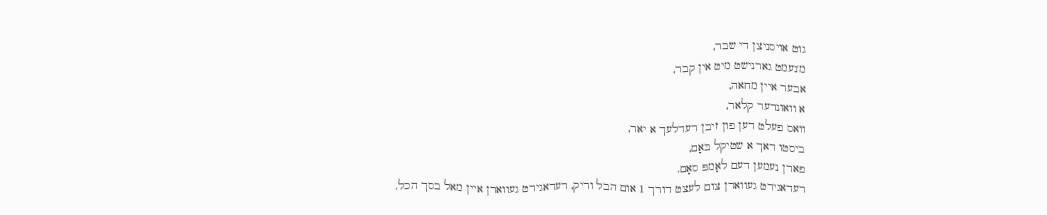גוט אויסניצן די שבר,
מ'נעמט גארנישט מיט אין קבר,
אבער איין מחאה,
א וואונדער קלאר,
וואס פעלט דען פון זיבן רעדלעך א יאר,
ביסטו דאך א שטיקל בּאָם,
פארן נעמען דעם לאָמפּ סאָם.
רעדאגירט געווארן צום לעצט דורך 1 אום הבל וריק, רעדאגירט געווארן איין מאל בסך הכל.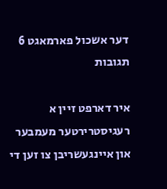דער אשכול פארמאגט 6 תגובות

איר דארפט זיין א רעגיסטרירטער מעמבער און איינגעשריבן צו זען די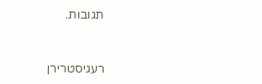תגובות.


רעגיסטרירן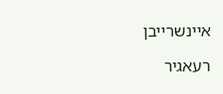איינשרייבן

רעאגיר